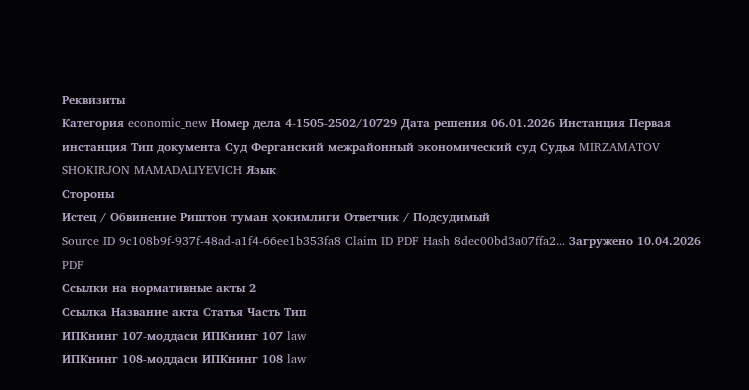Реквизиты
Категория economic_new Номер дела 4-1505-2502/10729 Дата решения 06.01.2026 Инстанция Первая инстанция Тип документа Суд Ферганский межрайонный экономический суд Судья MIRZAMATOV SHOKIRJON MAMADALIYEVICH Язык
Стороны
Истец / Обвинение Риштон туман ҳокимлиги Ответчик / Подсудимый
Source ID 9c108b9f-937f-48ad-a1f4-66ee1b353fa8 Claim ID PDF Hash 8dec00bd3a07ffa2... Загружено 10.04.2026 PDF
Ссылки на нормативные акты 2
Ссылка Название акта Статья Часть Тип
ИПКнинг 107-моддаси ИПКнинг 107 law
ИПКнинг 108-моддаси ИПКнинг 108 law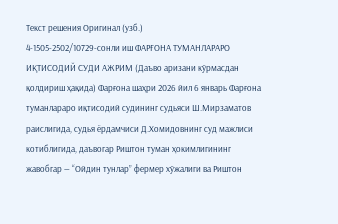Текст решения Оригинал (узб.)
4-1505-2502/10729-сонли иш ФАРҒОНА ТУМАНЛАРАРО ИҚТИСОДИЙ СУДИ АЖРИМ (Даъво аризани кўрмасдан қолдириш ҳақида) Фарғона шаҳри 2026 йил 6 январь Фарғона туманлараро иқтисодий судининг судьяси Ш.Мирзаматов раислигида, судья ёрдамчиси Д.Хомидовнинг суд мажлиси котиблигида, даъвогар Риштон туман ҳокимлигининг жавобгар — “Ойдин тунлар” фермер хўжалиги ва Риштон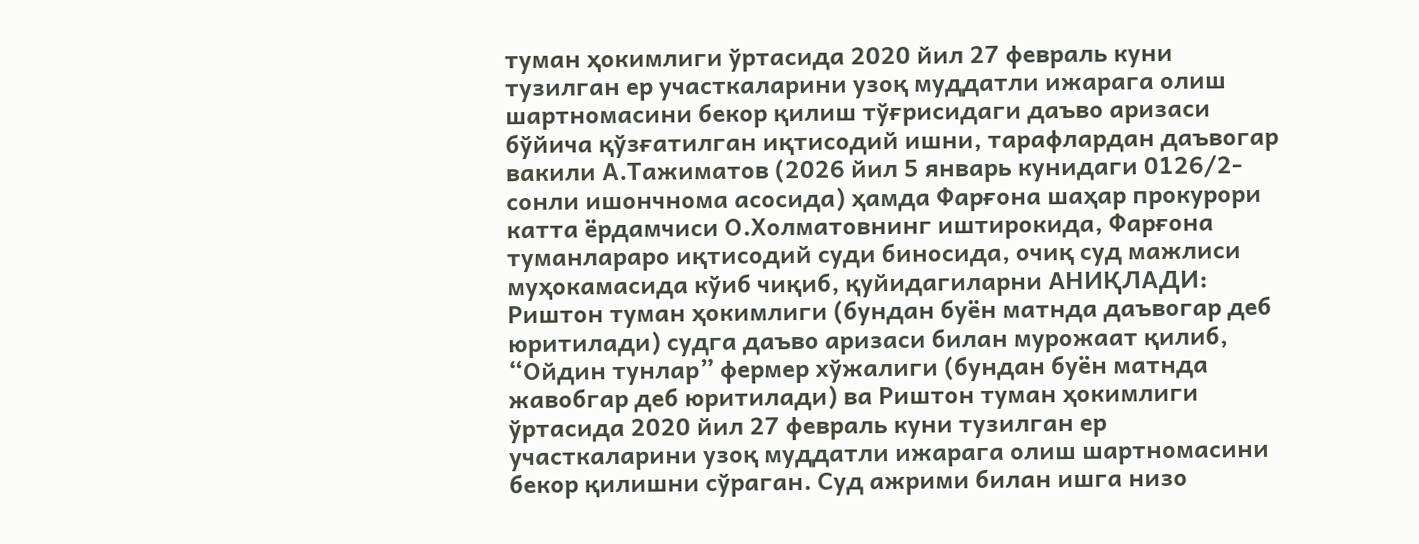туман ҳокимлиги ўртасида 2020 йил 27 февраль куни тузилган ер участкаларини узоқ муддатли ижарага олиш шартномасини бекор қилиш тўғрисидаги даъво аризаси бўйича қўзғатилган иқтисодий ишни, тарафлардан даъвогар вакили А.Тажиматов (2026 йил 5 январь кунидаги 0126/2-сонли ишончнома асосида) ҳамда Фарғона шаҳар прокурори катта ёрдамчиси О.Холматовнинг иштирокида, Фарғона туманлараро иқтисодий суди биносида, очиқ суд мажлиси муҳокамасида кўиб чиқиб, қуйидагиларни АНИҚЛАДИ: Риштон туман ҳокимлиги (бундан буён матнда даъвогар деб юритилади) судга даъво аризаси билан мурожаат қилиб, “Ойдин тунлар” фермер хўжалиги (бундан буён матнда жавобгар деб юритилади) ва Риштон туман ҳокимлиги ўртасида 2020 йил 27 февраль куни тузилган ер участкаларини узоқ муддатли ижарага олиш шартномасини бекор қилишни сўраган. Суд ажрими билан ишга низо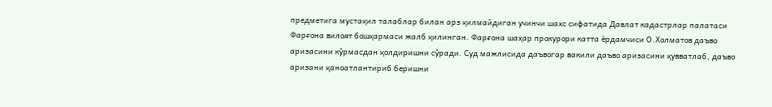предметига мустақил талаблар билан арз қилмайдиган учинчи шахс сифатида Давлат кадастрлар палатаси Фарғона вилоят бошқармаси жалб қилинган. Фарғона шаҳар прокурори катта ёрдамчиси О.Холматов даъво аризасини кўрмасдан қолдиришни сўради. Суд мажлисида даъвогар вакили даъво аризасини қувватлаб, даъво аризани қаноатлантириб беришни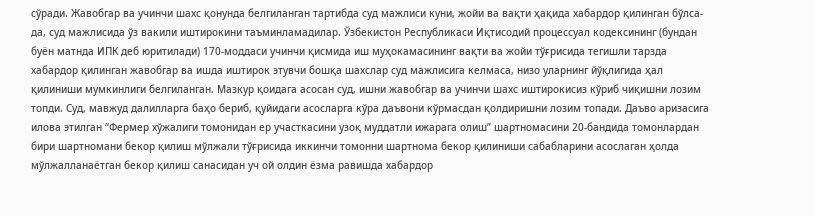сўради. Жавобгар ва учинчи шахс қонунда белгиланган тартибда суд мажлиси куни, жойи ва вақти ҳақида хабардор қилинган бўлса-да, суд мажлисида ўз вакили иштирокини таъминламадилар. Ўзбекистон Республикаси Иқтисодий процессуал кодексининг (бундан буён матнда ИПК деб юритилади) 170-моддаси учинчи қисмида иш муҳокамасининг вақти ва жойи тўғрисида тегишли тарзда хабардор қилинган жавобгар ва ишда иштирок этувчи бошқа шахслар суд мажлисига келмаса, низо уларнинг йўқлигида ҳал қилиниши мумкинлиги белгиланган. Мазкур қоидага асосан суд, ишни жавобгар ва учинчи шахс иштирокисиз кўриб чиқишни лозим топди. Суд, мавжуд далилларга баҳо бериб, қуйидаги асосларга кўра даъвони кўрмасдан қолдиришни лозим топади. Даъво аризасига илова этилган “Фермер хўжалиги томонидан ер участкасини узоқ муддатли ижарага олиш” шартномасини 20-бандида томонлардан бири шартномани бекор қилиш мўлжали тўғрисида иккинчи томонни шартнома бекор қилиниши сабабларини асослаган ҳолда мўлжалланаётган бекор қилиш санасидан уч ой олдин ёзма равишда хабардор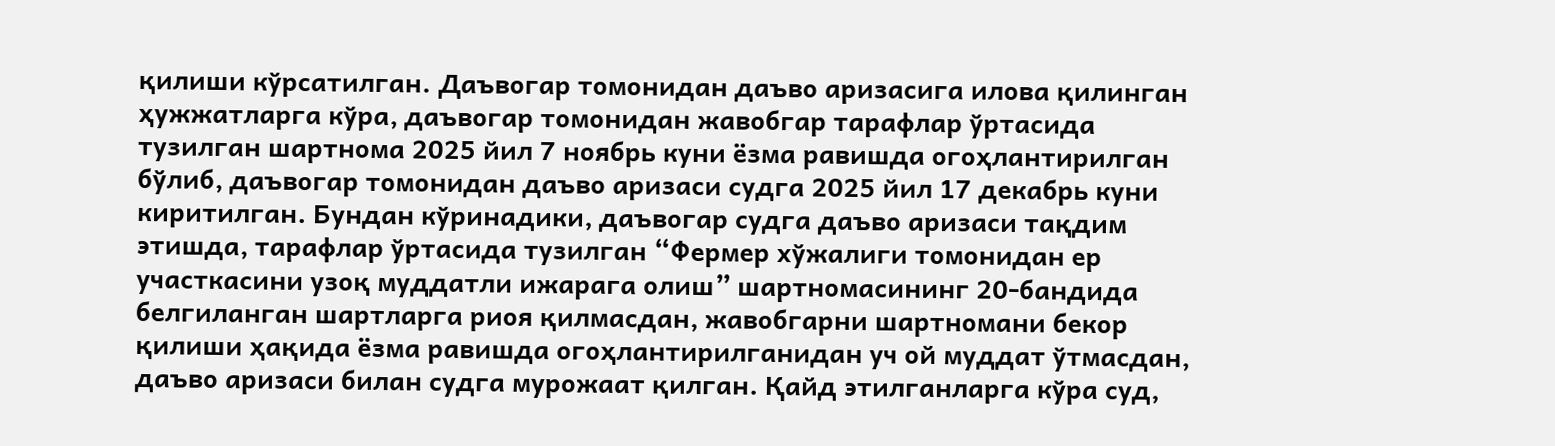қилиши кўрсатилган. Даъвогар томонидан даъво аризасига илова қилинган ҳужжатларга кўра, даъвогар томонидан жавобгар тарафлар ўртасида тузилган шартнома 2025 йил 7 ноябрь куни ёзма равишда огоҳлантирилган бўлиб, даъвогар томонидан даъво аризаси судга 2025 йил 17 декабрь куни киритилган. Бундан кўринадики, даъвогар судга даъво аризаси тақдим этишда, тарафлар ўртасида тузилган “Фермер хўжалиги томонидан ер участкасини узоқ муддатли ижарага олиш” шартномасининг 20-бандида белгиланган шартларга риоя қилмасдан, жавобгарни шартномани бекор қилиши ҳақида ёзма равишда огоҳлантирилганидан уч ой муддат ўтмасдан, даъво аризаси билан судга мурожаат қилган. Қайд этилганларга кўра суд,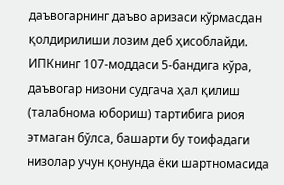даъвогарнинг даъво аризаси кўрмасдан қолдирилиши лозим деб ҳисоблайди. ИПКнинг 107-моддаси 5-бандига кўра, даъвогар низони судгача ҳал қилиш (талабнома юбориш) тартибига риоя этмаган бўлса, башарти бу тоифадаги низолар учун қонунда ёки шартномасида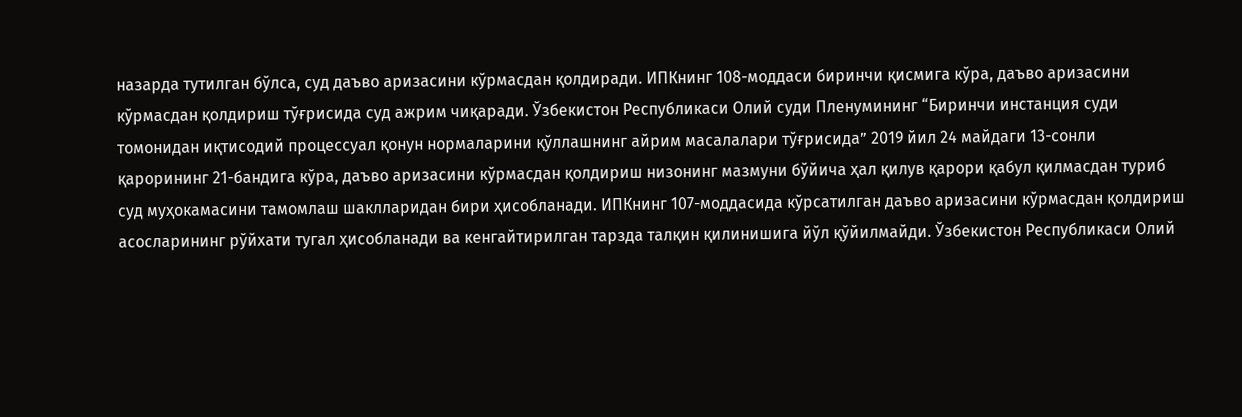назарда тутилган бўлса, суд даъво аризасини кўрмасдан қолдиради. ИПКнинг 108-моддаси биринчи қисмига кўра, даъво аризасини кўрмасдан қолдириш тўғрисида суд ажрим чиқаради. Ўзбекистон Республикаси Олий суди Пленумининг “Биринчи инстанция суди томонидан иқтисодий процессуал қонун нормаларини қўллашнинг айрим масалалари тўғрисида” 2019 йил 24 майдаги 13-сонли қарорининг 21-бандига кўра, даъво аризасини кўрмасдан қолдириш низонинг мазмуни бўйича ҳал қилув қарори қабул қилмасдан туриб суд муҳокамасини тамомлаш шаклларидан бири ҳисобланади. ИПКнинг 107-моддасида кўрсатилган даъво аризасини кўрмасдан қолдириш асосларининг рўйхати тугал ҳисобланади ва кенгайтирилган тарзда талқин қилинишига йўл қўйилмайди. Ўзбекистон Республикаси Олий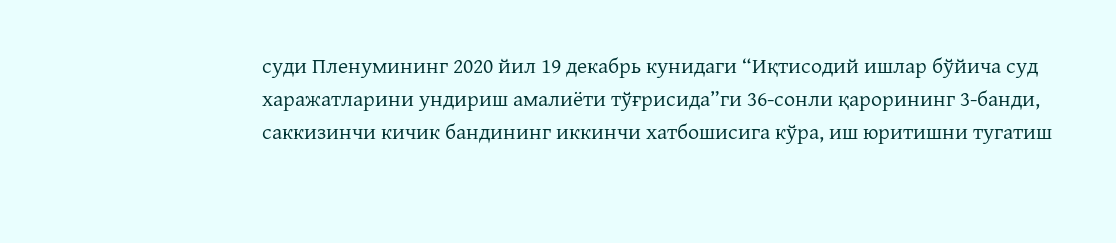суди Пленумининг 2020 йил 19 декабрь кунидаги “Иқтисодий ишлар бўйича суд харажатларини ундириш амалиёти тўғрисида”ги 36-сонли қарорининг 3-банди, саккизинчи кичик бандининг иккинчи хатбошисига кўра, иш юритишни тугатиш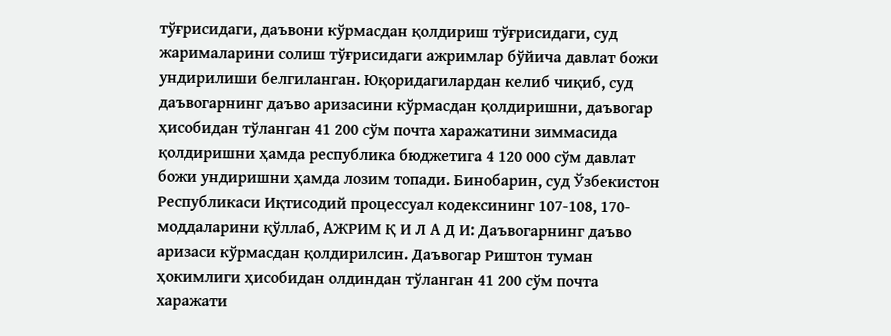тўғрисидаги, даъвони кўрмасдан қолдириш тўғрисидаги, суд жарималарини солиш тўғрисидаги ажримлар бўйича давлат божи ундирилиши белгиланган. Юқоридагилардан келиб чиқиб, суд даъвогарнинг даъво аризасини кўрмасдан қолдиришни, даъвогар ҳисобидан тўланган 41 200 сўм почта харажатини зиммасида қолдиришни ҳамда республика бюджетига 4 120 000 сўм давлат божи ундиришни ҳамда лозим топади. Бинобарин, суд Ўзбекистон Республикаси Иқтисодий процессуал кодексининг 107-108, 170-моддаларини қўллаб, АЖРИМ Қ И Л А Д И: Даъвогарнинг даъво аризаси кўрмасдан қолдирилсин. Даъвогар Риштон туман ҳокимлиги ҳисобидан олдиндан тўланган 41 200 сўм почта харажати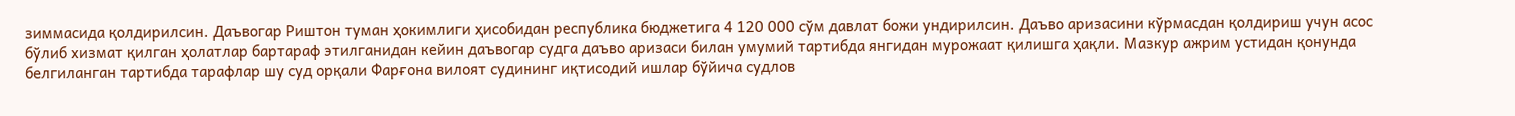зиммасида қолдирилсин. Даъвогар Риштон туман ҳокимлиги ҳисобидан республика бюджетига 4 120 000 сўм давлат божи ундирилсин. Даъво аризасини кўрмасдан қолдириш учун асос бўлиб хизмат қилган ҳолатлар бартараф этилганидан кейин даъвогар судга даъво аризаси билан умумий тартибда янгидан мурожаат қилишга ҳақли. Мазкур ажрим устидан қонунда белгиланган тартибда тарафлар шу суд орқали Фарғона вилоят судининг иқтисодий ишлар бўйича судлов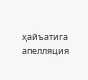ҳайъатига апелляция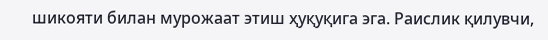шикояти билан мурожаат этиш ҳуқуқига эга. Раислик қилувчи,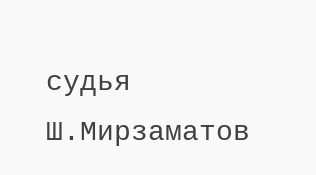судья Ш.Мирзаматов